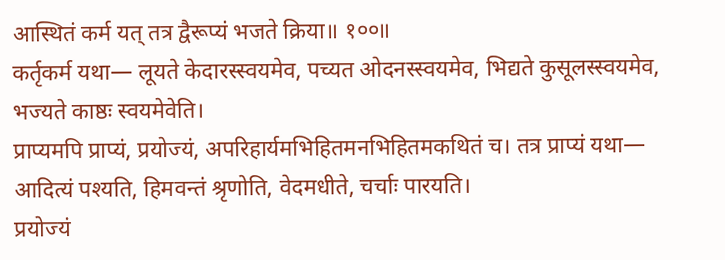आस्थितं कर्म यत् तत्र द्वैरूप्यं भजते क्रिया॥ १००॥
कर्तृकर्म यथा— लूयते केदारस्स्वयमेव, पच्यत ओदनस्स्वयमेव, भिद्यते कुसूलस्स्वयमेव, भज्यते काष्ठः स्वयमेवेति।
प्राप्यमपि प्राप्यं, प्रयोज्यं, अपरिहार्यमभिहितमनभिहितमकथितं च। तत्र प्राप्यं यथा— आदित्यं पश्यति, हिमवन्तं श्रृणोति, वेदमधीते, चर्चाः पारयति।
प्रयोज्यं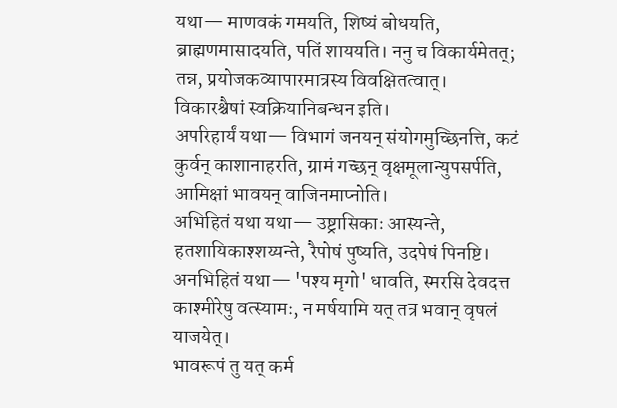यथा— माणवकं गमयति, शिष्यं बोधयति, ब्राह्मणमासादयति, पतिं शाययति। ननु च विकार्यमेतत्; तन्न, प्रयोजकव्यापारमात्रस्य विवक्षितत्वात्। विकारश्चैषां स्वक्रियानिबन्धन इति।
अपरिहार्यं यथा— विभागं जनयन् संयोगमुच्छिनत्ति, कटं कुर्वन् काशानाहरति, ग्रामं गच्छन् वृक्षमूलान्युपसर्पति, आमिक्षां भावयन् वाजिनमाप्नोति।
अभिहितं यथा यथा— उष्ट्रासिकाः आस्यन्ते, हतशायिकाश्शय्यन्ते, रैपोषं पुष्यति, उदपेषं पिनष्टि।
अनभिहितं यथा— 'पश्य मृगो' धावति, स्मरसि देवदत्त काश्मीरेषु वत्स्यामः, न मर्षयामि यत् तत्र भवान् वृषलं याजयेत्।
भावरूपं तु यत् कर्म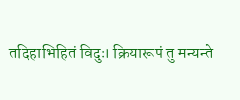तदिहाभिहितं विदुः। क्रियारूपं तु मन्यन्ते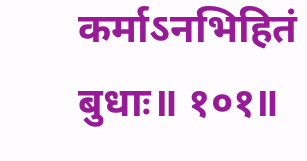कर्माऽनभिहितं बुधाः॥ १०१॥